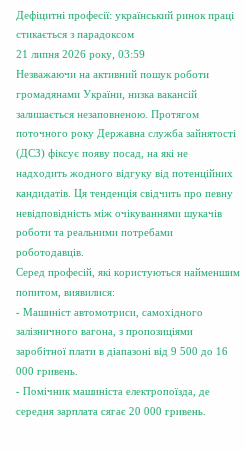Дефіцитні професії: український ринок праці стикається з парадоксом
21 липня 2026 року, 03:59
Незважаючи на активний пошук роботи громадянами України, низка вакансій залишається незаповненою. Протягом поточного року Державна служба зайнятості (ДСЗ) фіксує появу посад, на які не надходить жодного відгуку від потенційних кандидатів. Ця тенденція свідчить про певну невідповідність між очікуваннями шукачів роботи та реальними потребами роботодавців.
Серед професій, які користуються найменшим попитом, виявилися:
- Машиніст автомотриси, самохідного залізничного вагона, з пропозиціями заробітної плати в діапазоні від 9 500 до 16 000 гривень.
- Помічник машиніста електропоїзда, де середня зарплата сягає 20 000 гривень.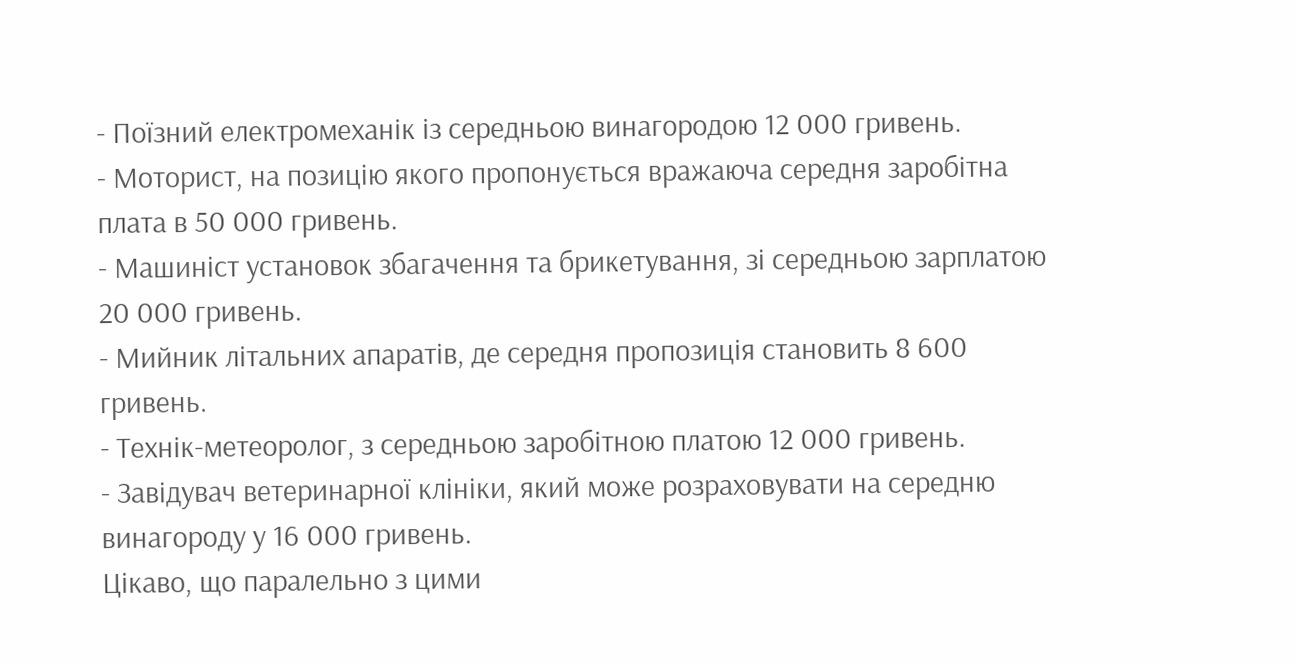- Поїзний електромеханік із середньою винагородою 12 000 гривень.
- Моторист, на позицію якого пропонується вражаюча середня заробітна плата в 50 000 гривень.
- Машиніст установок збагачення та брикетування, зі середньою зарплатою 20 000 гривень.
- Мийник літальних апаратів, де середня пропозиція становить 8 600 гривень.
- Технік-метеоролог, з середньою заробітною платою 12 000 гривень.
- Завідувач ветеринарної клініки, який може розраховувати на середню винагороду у 16 000 гривень.
Цікаво, що паралельно з цими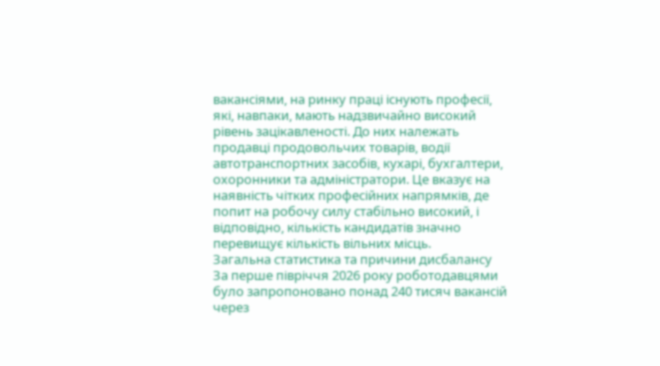вакансіями, на ринку праці існують професії, які, навпаки, мають надзвичайно високий рівень зацікавленості. До них належать продавці продовольчих товарів, водії автотранспортних засобів, кухарі, бухгалтери, охоронники та адміністратори. Це вказує на наявність чітких професійних напрямків, де попит на робочу силу стабільно високий, і відповідно, кількість кандидатів значно перевищує кількість вільних місць.
Загальна статистика та причини дисбалансу
За перше півріччя 2026 року роботодавцями було запропоновано понад 240 тисяч вакансій через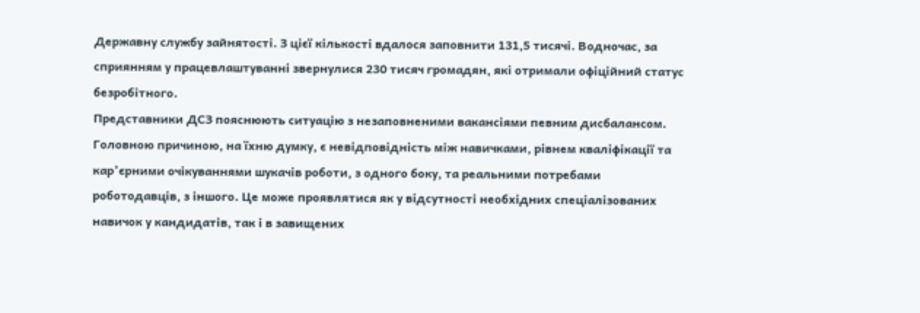Державну службу зайнятості. З цієї кількості вдалося заповнити 131,5 тисячі. Водночас, за сприянням у працевлаштуванні звернулися 230 тисяч громадян, які отримали офіційний статус безробітного.
Представники ДСЗ пояснюють ситуацію з незаповненими вакансіями певним дисбалансом. Головною причиною, на їхню думку, є невідповідність між навичками, рівнем кваліфікації та кар’єрними очікуваннями шукачів роботи, з одного боку, та реальними потребами роботодавців, з іншого. Це може проявлятися як у відсутності необхідних спеціалізованих навичок у кандидатів, так і в завищених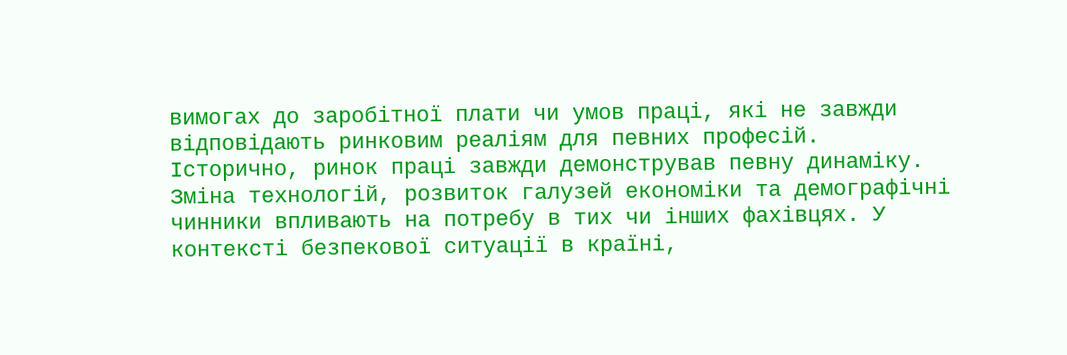вимогах до заробітної плати чи умов праці, які не завжди відповідають ринковим реаліям для певних професій.
Історично, ринок праці завжди демонстрував певну динаміку. Зміна технологій, розвиток галузей економіки та демографічні чинники впливають на потребу в тих чи інших фахівцях. У контексті безпекової ситуації в країні,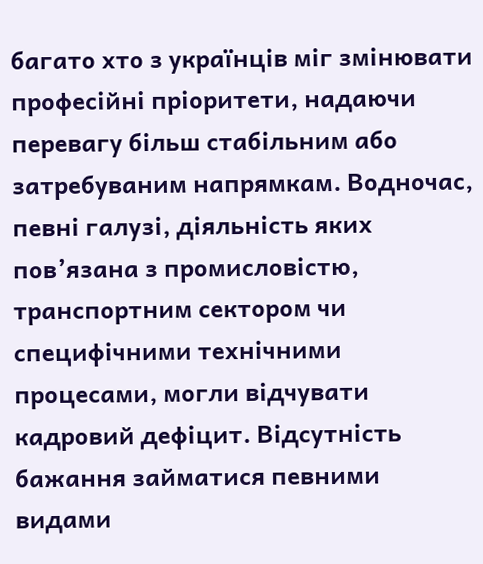багато хто з українців міг змінювати професійні пріоритети, надаючи перевагу більш стабільним або затребуваним напрямкам. Водночас, певні галузі, діяльність яких пов’язана з промисловістю, транспортним сектором чи специфічними технічними процесами, могли відчувати кадровий дефіцит. Відсутність бажання займатися певними видами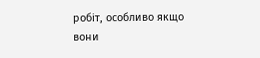робіт, особливо якщо вони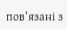пов’язані з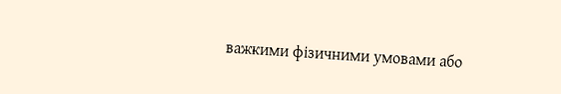важкими фізичними умовами або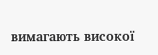вимагають високої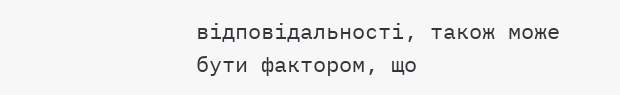відповідальності, також може бути фактором, що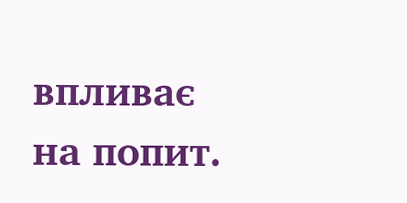впливає на попит.